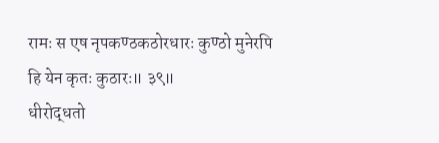रामः स एष नृपकण्ठकठोरधारः कुण्ठो मुनेरपि हि येन कृतः कुठारः॥ ३९॥
धीरोद्धतो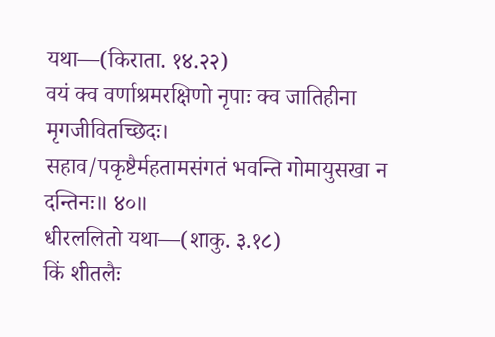यथा—(किराता. १४.२२)
वयं क्व वर्णाश्रमरक्षिणो नृपाः क्व जातिहीना मृगजीवितच्छिदः।
सहाव/पकृष्टैर्महतामसंगतं भवन्ति गोमायुसखा न दन्तिनः॥ ४०॥
धीरललितो यथा—(शाकु. ३.१८)
किं शीतलैः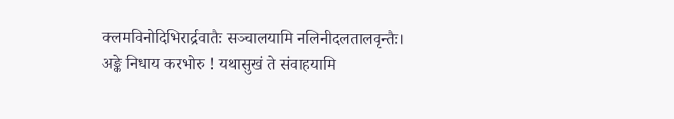क्लमविनोदिभिरार्द्रवातैः सञ्चालयामि नलिनीदलतालवृन्तैः।
अङ्के निधाय करभोरु ! यथासुखं ते संवाहयामि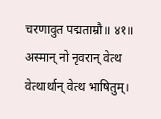चरणावुत पद्मताम्रौ॥ ४१॥
अस्मान् नो नृवरान् वेत्थ वेत्थार्थान् वेत्थ भाषितुम्।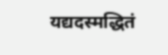यद्यदस्मद्धितं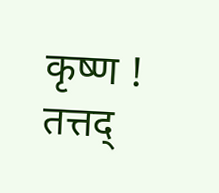कृष्ण ! तत्तद्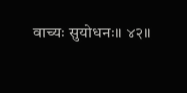वाच्यः सुयोधनः॥ ४२॥